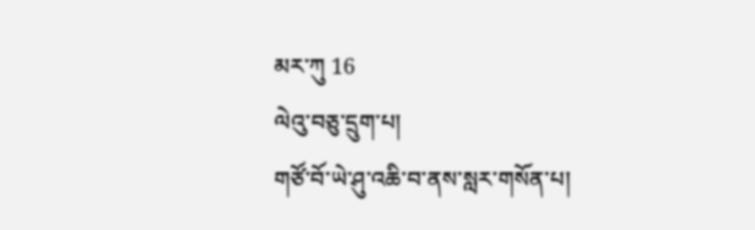མར་ཀུ 16
ལེའུ་བཅུ་དྲུག་པ།
གཙོ་བོ་ཡེ་ཤུ་འཆི་བ་ནས་སླར་གསོན་པ།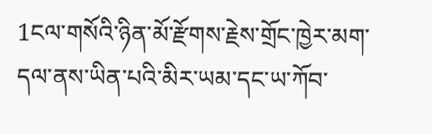1ངལ་གསོའི་ཉིན་མོ་རྫོགས་རྗེས་གྲོང་ཁྱེར་མག་དལ་ནས་ཡིན་པའི་མིར་ཡམ་དང་ཡ་ཀོབ་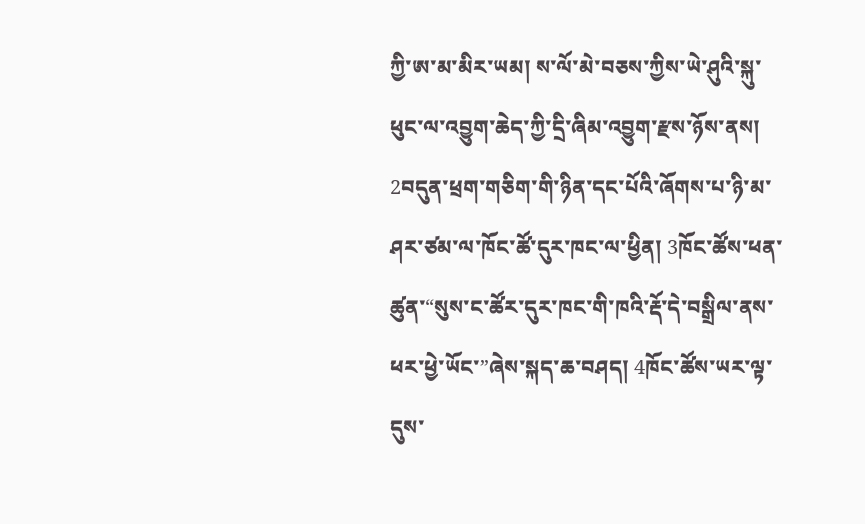ཀྱི་ཨ་མ་མིར་ཡམ། ས་ལོ་མེ་བཅས་ཀྱིས་ཡེ་ཤུའི་སྐུ་ཕུང་ལ་འབྱུག་ཆེད་ཀྱི་དྲི་ཞིམ་འབྱུག་རྫས་ཉོས་ནས། 2བདུན་ཕྲག་གཅིག་གི་ཉིན་དང་པོའི་ཞོགས་པ་ཉི་མ་ཤར་ཙམ་ལ་ཁོང་ཚོ་དུར་ཁང་ལ་ཕྱིན། 3ཁོང་ཚོས་ཕན་ཚུན་“སུས་ང་ཚོར་དུར་ཁང་གི་ཁའི་རྡོ་དེ་བསྒྲིལ་ནས་ཕར་ཕྱེ་ཡོང་”ཞེས་སྐད་ཆ་བཤད། 4ཁོང་ཚོས་ཡར་ལྟ་དུས་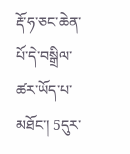རྡོ་ཧ་ཅང་ཆེན་པོ་དེ་བསྒྲིལ་ཚར་ཡོད་པ་མཐོང་། 5དུར་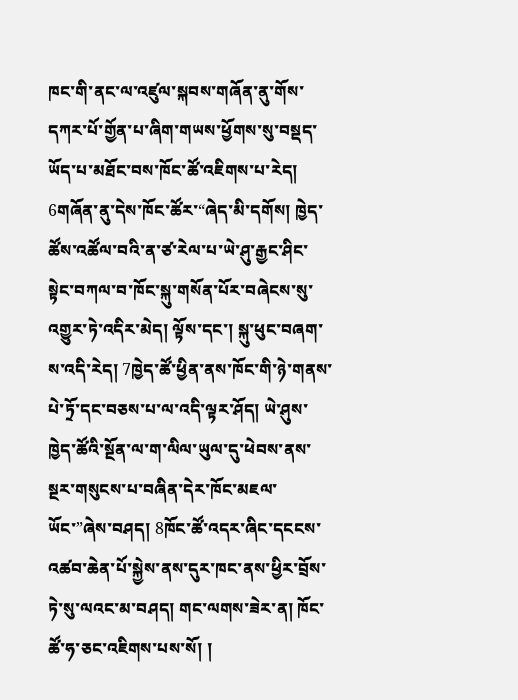ཁང་གི་ནང་ལ་འཛུལ་སྐབས་གཞོན་ནུ་གོས་དཀར་པོ་གྱོན་པ་ཞིག་གཡས་ཕྱོགས་སུ་བསྡད་ཡོད་པ་མཐོང་བས་ཁོང་ཚོ་འཇིགས་པ་རེད། 6གཞོན་ནུ་དེས་ཁོང་ཚོར་“ཞེད་མི་དགོས། ཁྱེད་ཚོས་འཚོལ་བའི་ན་ཙ་རེལ་པ་ཡེ་ཤུ་རྒྱང་ཤིང་སྟེང་བཀལ་བ་ཁོང་སྐུ་གསོན་པོར་བཞེངས་སུ་འགྱུར་ཏེ་འདིར་མེད། ལྟོས་དང་། སྐུ་ཕུང་བཞག་ས་འདི་རེད། 7ཁྱེད་ཚོ་ཕྱིན་ནས་ཁོང་གི་ཉེ་གནས་པེ་ཏྲོ་དང་བཅས་པ་ལ་འདི་ལྟར་ཤོད། ཡེ་ཤུས་ཁྱེད་ཚོའི་སྔོན་ལ་ག་ལིལ་ཡུལ་དུ་ཕེབས་ནས་སྔར་གསུངས་པ་བཞིན་དེར་ཁོང་མཇལ་ཡོང་”ཞེས་བཤད། 8ཁོང་ཚོ་འདར་ཞིང་དངངས་འཚབ་ཆེན་པོ་སྐྱེས་ནས་དུར་ཁང་ནས་ཕྱིར་བྲོས་ཏེ་སུ་ལའང་མ་བཤད། གང་ལགས་ཟེར་ན། ཁོང་ཚོ་ཧ་ཅང་འཇིགས་པས་སོ། །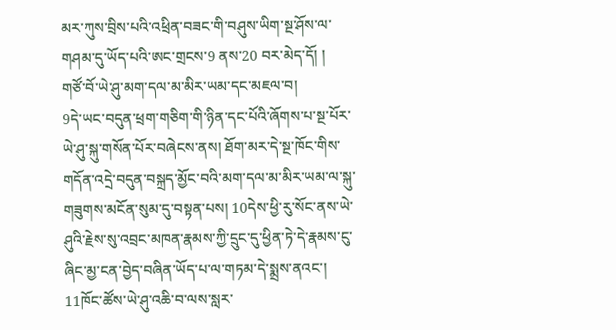མར་ཀུས་བྲིས་པའི་འཕྲིན་བཟང་གི་བཤུས་ཡིག་སྔ་ཤོས་ལ་གཤམ་དུ་ཡོད་པའི་ཨང་གྲངས་9 ནས་20 བར་མེད་དོ། །
གཙོ་བོ་ཡེ་ཤུ་མག་དལ་མ་མིར་ཡམ་དང་མཇལ་བ།
9དེ་ཡང་བདུན་ཕྲག་གཅིག་གི་ཉིན་དང་པོའི་ཞོགས་པ་སྔ་པོར་ཡེ་ཤུ་སྐུ་གསོན་པོར་བཞེངས་ནས། ཐོག་མར་དེ་སྔ་ཁོང་གིས་གདོན་འདྲེ་བདུན་བསྐྲད་མྱོང་བའི་མག་དལ་མ་མིར་ཡམ་ལ་སྐུ་གཟུགས་མངོན་སུམ་དུ་བསྟན་པས། 10དེས་ཕྱི་རུ་སོང་ནས་ཡེ་ཤུའི་རྗེས་སུ་འབྲང་མཁན་རྣམས་ཀྱི་དྲུང་དུ་ཕྱིན་ཏེ་དེ་རྣམས་ངུ་ཞིང་མྱ་ངན་བྱེད་བཞིན་ཡོད་པ་ལ་གཏམ་དེ་སྨྲས་ནའང་། 11ཁོང་ཚོས་ཡེ་ཤུ་འཆི་བ་ལས་སླར་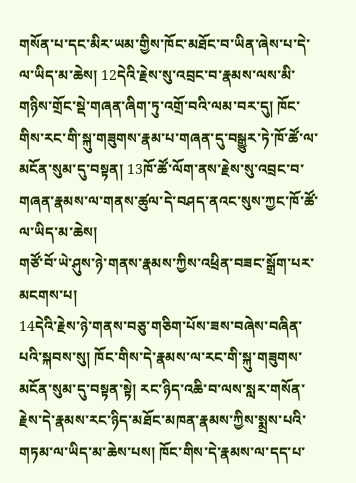གསོན་པ་དང་མིར་ཡམ་གྱིས་ཁོང་མཐོང་བ་ཡིན་ཞེས་པ་དེ་ལ་ཡིད་མ་ཆེས། 12དེའི་རྗེས་སུ་འབྲང་བ་རྣམས་ལས་མི་གཉིས་གྲོང་སྡེ་གཞན་ཞིག་ཏུ་འགྲོ་བའི་ལམ་བར་དུ། ཁོང་གིས་རང་གི་སྐུ་གཟུགས་རྣམ་པ་གཞན་དུ་བསྒྱུར་ཏེ་ཁོ་ཚོ་ལ་མངོན་སུམ་དུ་བསྟན། 13ཁོ་ཚོ་ལོག་ནས་རྗེས་སུ་འབྲང་བ་གཞན་རྣམས་ལ་གནས་ཚུལ་དེ་བཤད་ནའང་སུས་ཀྱང་ཁོ་ཚོ་ལ་ཡིད་མ་ཆེས།
གཙོ་བོ་ཡེ་ཤུས་ཉེ་གནས་རྣམས་ཀྱིས་འཕྲིན་བཟང་སྒྲོག་པར་མངགས་པ།
14དེའི་རྗེས་ཉེ་གནས་བཅུ་གཅིག་པོས་ཟས་བཞེས་བཞིན་པའི་སྐབས་སུ། ཁོང་གིས་དེ་རྣམས་ལ་རང་གི་སྐུ་གཟུགས་མངོན་སུམ་དུ་བསྟན་སྟེ། རང་ཉིད་འཆི་བ་ལས་སླར་གསོན་རྗེས་དེ་རྣམས་རང་ཉིད་མཐོང་མཁན་རྣམས་ཀྱིས་སྨྲས་པའི་གཏམ་ལ་ཡིད་མ་ཆེས་པས། ཁོང་གིས་དེ་རྣམས་ལ་དད་པ་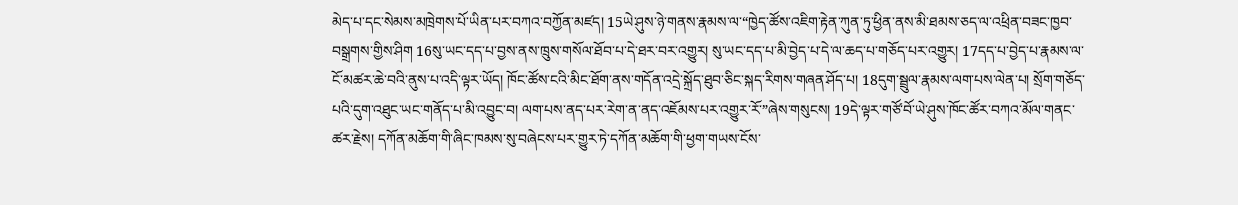མེད་པ་དང་སེམས་མཁྲེགས་པོ་ཡིན་པར་བཀའ་བཀྱོན་མཛད། 15ཡེ་ཤུས་ཉེ་གནས་རྣམས་ལ་“ཁྱེད་ཚོས་འཇིག་རྟེན་ཀུན་ཏུ་ཕྱིན་ནས་མི་ཐམས་ཅད་ལ་འཕྲིན་བཟང་ཁྱབ་བསྒྲགས་གྱིས་ཤིག 16སུ་ཡང་དད་པ་བྱས་ནས་ཁྲུས་གསོལ་ཐོབ་པ་དེ་ཐར་བར་འགྱུར། སུ་ཡང་དད་པ་མི་བྱེད་པ་དེ་ལ་ཆད་པ་གཅོད་པར་འགྱུར། 17དད་པ་བྱེད་པ་རྣམས་ལ་ངོ་མཚར་ཆེ་བའི་ནུས་པ་འདི་ལྟར་ཡོད། ཁོང་ཚོས་ངའི་མིང་ཐོག་ནས་གདོན་འདྲེ་སྐྲོད་ཐུབ་ཅིང་སྐད་རིགས་གཞན་ཤོད་པ། 18དུག་སྦྲུལ་རྣམས་ལག་པས་ལེན་པ། སྲོག་གཅོད་པའི་དུག་འཐུང་ཡང་གནོད་པ་མི་འབྱུང་བ། ལག་པས་ནད་པར་རེག་ན་ནད་འཇོམས་པར་འགྱུར་རོ་”ཞེས་གསུངས། 19དེ་ལྟར་གཙོ་བོ་ཡེ་ཤུས་ཁོང་ཚོར་བཀའ་མོལ་གནང་ཚར་རྗེས། དཀོན་མཆོག་གི་ཞིང་ཁམས་སུ་བཞེངས་པར་གྱུར་ཏེ་དཀོན་མཆོག་གི་ཕྱག་གཡས་ངོས་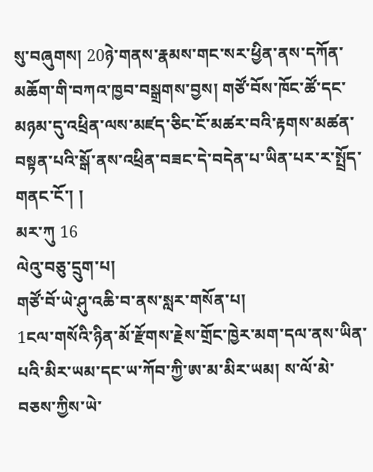སུ་བཞུགས། 20ཉེ་གནས་རྣམས་གང་སར་ཕྱིན་ནས་དཀོན་མཆོག་གི་བཀའ་ཁྱབ་བསྒྲགས་བྱས། གཙོ་བོས་ཁོང་ཚོ་དང་མཉམ་དུ་འཕྲིན་ལས་མཛད་ཅིང་ངོ་མཚར་བའི་རྟགས་མཚན་བསྟན་པའི་སྒོ་ནས་འཕྲིན་བཟང་དེ་བདེན་པ་ཡིན་པར་ར་སྤྲོད་གནང་ངོ་། །
མར་ཀུ 16
ལེའུ་བཅུ་དྲུག་པ།
གཙོ་བོ་ཡེ་ཤུ་འཆི་བ་ནས་སླར་གསོན་པ།
1ངལ་གསོའི་ཉིན་མོ་རྫོགས་རྗེས་གྲོང་ཁྱེར་མག་དལ་ནས་ཡིན་པའི་མིར་ཡམ་དང་ཡ་ཀོབ་ཀྱི་ཨ་མ་མིར་ཡམ། ས་ལོ་མེ་བཅས་ཀྱིས་ཡེ་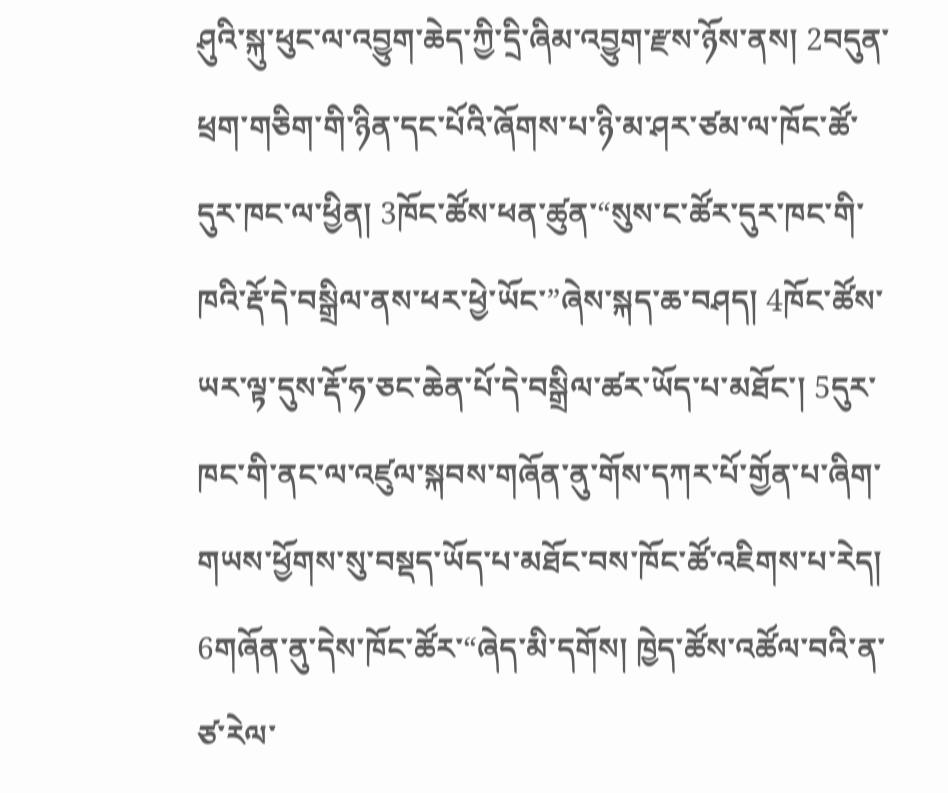ཤུའི་སྐུ་ཕུང་ལ་འབྱུག་ཆེད་ཀྱི་དྲི་ཞིམ་འབྱུག་རྫས་ཉོས་ནས། 2བདུན་ཕྲག་གཅིག་གི་ཉིན་དང་པོའི་ཞོགས་པ་ཉི་མ་ཤར་ཙམ་ལ་ཁོང་ཚོ་དུར་ཁང་ལ་ཕྱིན། 3ཁོང་ཚོས་ཕན་ཚུན་“སུས་ང་ཚོར་དུར་ཁང་གི་ཁའི་རྡོ་དེ་བསྒྲིལ་ནས་ཕར་ཕྱེ་ཡོང་”ཞེས་སྐད་ཆ་བཤད། 4ཁོང་ཚོས་ཡར་ལྟ་དུས་རྡོ་ཧ་ཅང་ཆེན་པོ་དེ་བསྒྲིལ་ཚར་ཡོད་པ་མཐོང་། 5དུར་ཁང་གི་ནང་ལ་འཛུལ་སྐབས་གཞོན་ནུ་གོས་དཀར་པོ་གྱོན་པ་ཞིག་གཡས་ཕྱོགས་སུ་བསྡད་ཡོད་པ་མཐོང་བས་ཁོང་ཚོ་འཇིགས་པ་རེད། 6གཞོན་ནུ་དེས་ཁོང་ཚོར་“ཞེད་མི་དགོས། ཁྱེད་ཚོས་འཚོལ་བའི་ན་ཙ་རེལ་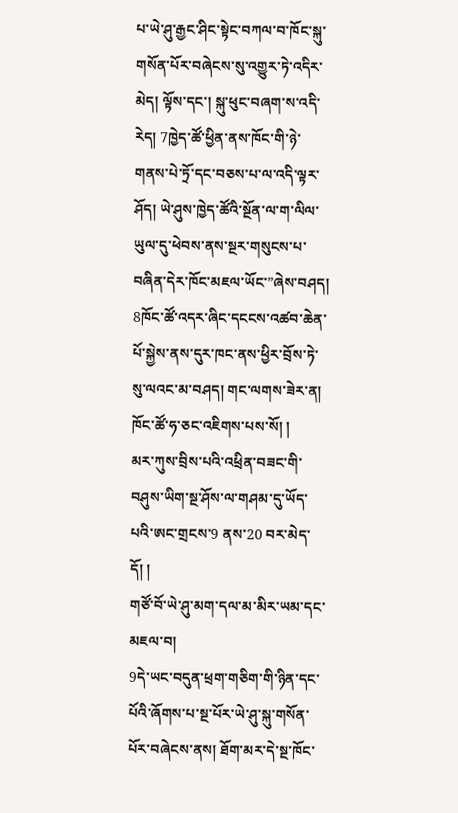པ་ཡེ་ཤུ་རྒྱང་ཤིང་སྟེང་བཀལ་བ་ཁོང་སྐུ་གསོན་པོར་བཞེངས་སུ་འགྱུར་ཏེ་འདིར་མེད། ལྟོས་དང་། སྐུ་ཕུང་བཞག་ས་འདི་རེད། 7ཁྱེད་ཚོ་ཕྱིན་ནས་ཁོང་གི་ཉེ་གནས་པེ་ཏྲོ་དང་བཅས་པ་ལ་འདི་ལྟར་ཤོད། ཡེ་ཤུས་ཁྱེད་ཚོའི་སྔོན་ལ་ག་ལིལ་ཡུལ་དུ་ཕེབས་ནས་སྔར་གསུངས་པ་བཞིན་དེར་ཁོང་མཇལ་ཡོང་”ཞེས་བཤད། 8ཁོང་ཚོ་འདར་ཞིང་དངངས་འཚབ་ཆེན་པོ་སྐྱེས་ནས་དུར་ཁང་ནས་ཕྱིར་བྲོས་ཏེ་སུ་ལའང་མ་བཤད། གང་ལགས་ཟེར་ན། ཁོང་ཚོ་ཧ་ཅང་འཇིགས་པས་སོ། །
མར་ཀུས་བྲིས་པའི་འཕྲིན་བཟང་གི་བཤུས་ཡིག་སྔ་ཤོས་ལ་གཤམ་དུ་ཡོད་པའི་ཨང་གྲངས་9 ནས་20 བར་མེད་དོ། །
གཙོ་བོ་ཡེ་ཤུ་མག་དལ་མ་མིར་ཡམ་དང་མཇལ་བ།
9དེ་ཡང་བདུན་ཕྲག་གཅིག་གི་ཉིན་དང་པོའི་ཞོགས་པ་སྔ་པོར་ཡེ་ཤུ་སྐུ་གསོན་པོར་བཞེངས་ནས། ཐོག་མར་དེ་སྔ་ཁོང་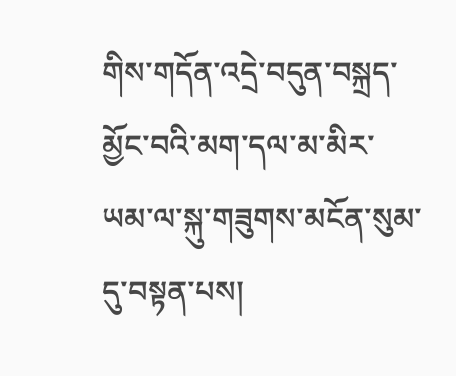གིས་གདོན་འདྲེ་བདུན་བསྐྲད་མྱོང་བའི་མག་དལ་མ་མིར་ཡམ་ལ་སྐུ་གཟུགས་མངོན་སུམ་དུ་བསྟན་པས།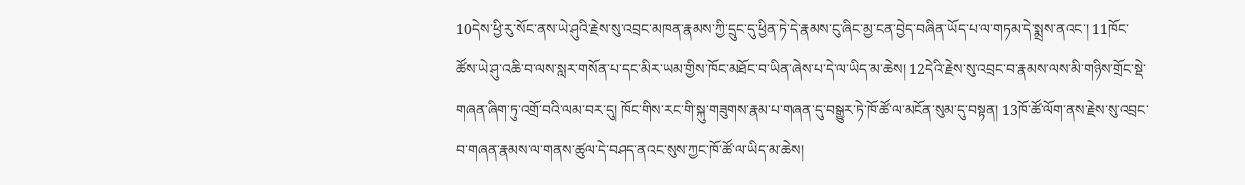10དེས་ཕྱི་རུ་སོང་ནས་ཡེ་ཤུའི་རྗེས་སུ་འབྲང་མཁན་རྣམས་ཀྱི་དྲུང་དུ་ཕྱིན་ཏེ་དེ་རྣམས་ངུ་ཞིང་མྱ་ངན་བྱེད་བཞིན་ཡོད་པ་ལ་གཏམ་དེ་སྨྲས་ནའང་། 11ཁོང་ཚོས་ཡེ་ཤུ་འཆི་བ་ལས་སླར་གསོན་པ་དང་མིར་ཡམ་གྱིས་ཁོང་མཐོང་བ་ཡིན་ཞེས་པ་དེ་ལ་ཡིད་མ་ཆེས། 12དེའི་རྗེས་སུ་འབྲང་བ་རྣམས་ལས་མི་གཉིས་གྲོང་སྡེ་གཞན་ཞིག་ཏུ་འགྲོ་བའི་ལམ་བར་དུ། ཁོང་གིས་རང་གི་སྐུ་གཟུགས་རྣམ་པ་གཞན་དུ་བསྒྱུར་ཏེ་ཁོ་ཚོ་ལ་མངོན་སུམ་དུ་བསྟན། 13ཁོ་ཚོ་ལོག་ནས་རྗེས་སུ་འབྲང་བ་གཞན་རྣམས་ལ་གནས་ཚུལ་དེ་བཤད་ནའང་སུས་ཀྱང་ཁོ་ཚོ་ལ་ཡིད་མ་ཆེས།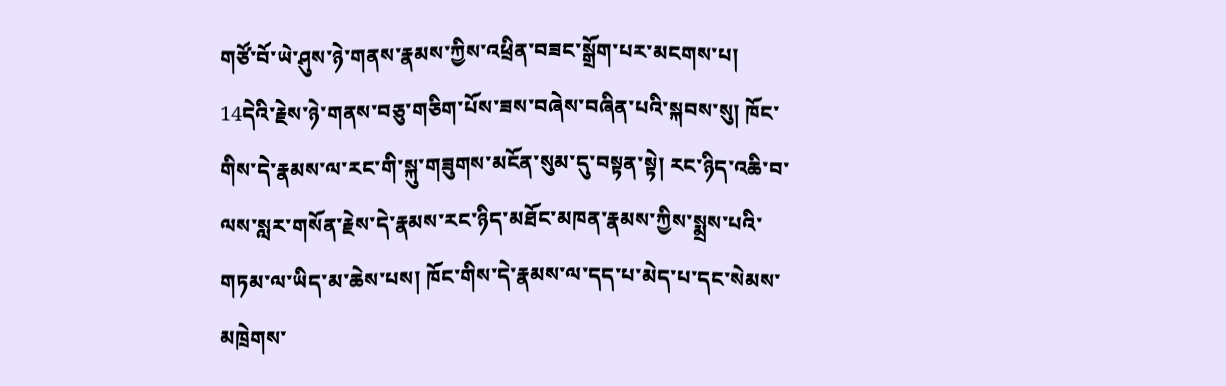གཙོ་བོ་ཡེ་ཤུས་ཉེ་གནས་རྣམས་ཀྱིས་འཕྲིན་བཟང་སྒྲོག་པར་མངགས་པ།
14དེའི་རྗེས་ཉེ་གནས་བཅུ་གཅིག་པོས་ཟས་བཞེས་བཞིན་པའི་སྐབས་སུ། ཁོང་གིས་དེ་རྣམས་ལ་རང་གི་སྐུ་གཟུགས་མངོན་སུམ་དུ་བསྟན་སྟེ། རང་ཉིད་འཆི་བ་ལས་སླར་གསོན་རྗེས་དེ་རྣམས་རང་ཉིད་མཐོང་མཁན་རྣམས་ཀྱིས་སྨྲས་པའི་གཏམ་ལ་ཡིད་མ་ཆེས་པས། ཁོང་གིས་དེ་རྣམས་ལ་དད་པ་མེད་པ་དང་སེམས་མཁྲེགས་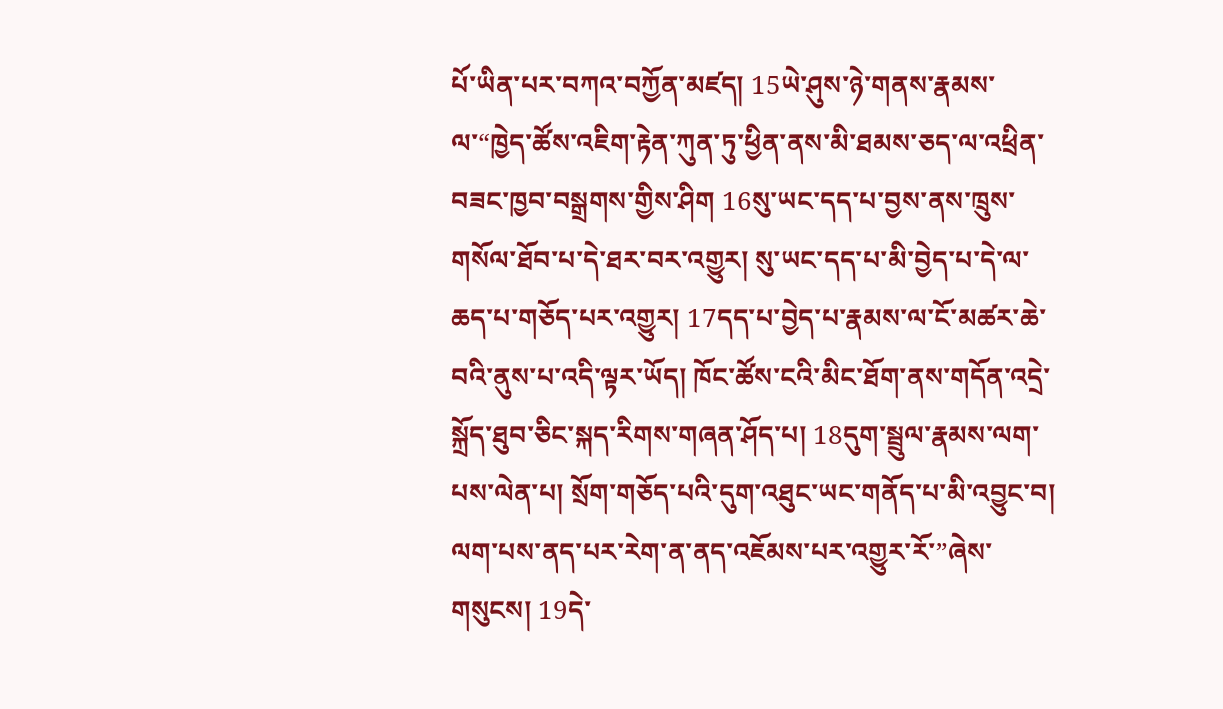པོ་ཡིན་པར་བཀའ་བཀྱོན་མཛད། 15ཡེ་ཤུས་ཉེ་གནས་རྣམས་ལ་“ཁྱེད་ཚོས་འཇིག་རྟེན་ཀུན་ཏུ་ཕྱིན་ནས་མི་ཐམས་ཅད་ལ་འཕྲིན་བཟང་ཁྱབ་བསྒྲགས་གྱིས་ཤིག 16སུ་ཡང་དད་པ་བྱས་ནས་ཁྲུས་གསོལ་ཐོབ་པ་དེ་ཐར་བར་འགྱུར། སུ་ཡང་དད་པ་མི་བྱེད་པ་དེ་ལ་ཆད་པ་གཅོད་པར་འགྱུར། 17དད་པ་བྱེད་པ་རྣམས་ལ་ངོ་མཚར་ཆེ་བའི་ནུས་པ་འདི་ལྟར་ཡོད། ཁོང་ཚོས་ངའི་མིང་ཐོག་ནས་གདོན་འདྲེ་སྐྲོད་ཐུབ་ཅིང་སྐད་རིགས་གཞན་ཤོད་པ། 18དུག་སྦྲུལ་རྣམས་ལག་པས་ལེན་པ། སྲོག་གཅོད་པའི་དུག་འཐུང་ཡང་གནོད་པ་མི་འབྱུང་བ། ལག་པས་ནད་པར་རེག་ན་ནད་འཇོམས་པར་འགྱུར་རོ་”ཞེས་གསུངས། 19དེ་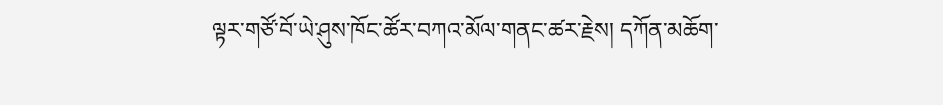ལྟར་གཙོ་བོ་ཡེ་ཤུས་ཁོང་ཚོར་བཀའ་མོལ་གནང་ཚར་རྗེས། དཀོན་མཆོག་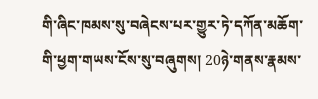གི་ཞིང་ཁམས་སུ་བཞེངས་པར་གྱུར་ཏེ་དཀོན་མཆོག་གི་ཕྱག་གཡས་ངོས་སུ་བཞུགས། 20ཉེ་གནས་རྣམས་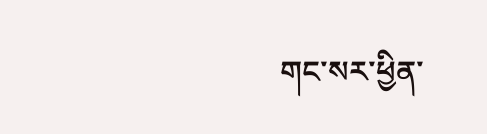གང་སར་ཕྱིན་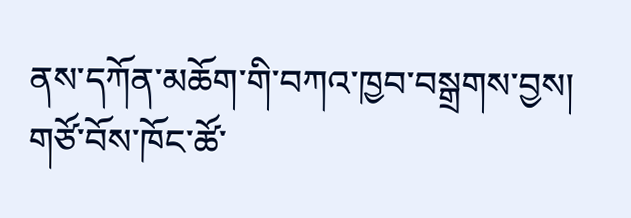ནས་དཀོན་མཆོག་གི་བཀའ་ཁྱབ་བསྒྲགས་བྱས། གཙོ་བོས་ཁོང་ཚོ་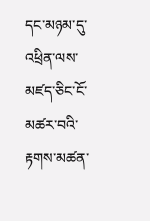དང་མཉམ་དུ་འཕྲིན་ལས་མཛད་ཅིང་ངོ་མཚར་བའི་རྟགས་མཚན་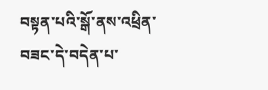བསྟན་པའི་སྒོ་ནས་འཕྲིན་བཟང་དེ་བདེན་པ་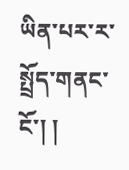ཡིན་པར་ར་སྤྲོད་གནང་ངོ་། །